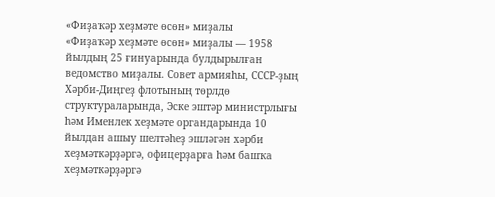«Фиҙаҡәр хеҙмәте өсөн» миҙалы
«Фиҙаҡәр хеҙмәте өсөн» миҙалы — 1958 йылдың 25 ғинуарында булдырылған ведомство миҙалы. Совет армияһы, СССР-ҙың Хәрби-Диңгеҙ флотының төрлдө структураларында, Эске эштәр министрлығы һәм Именлек хеҙмәте органдарында 10 йылдан ашыу шелтәһеҙ эшләгән хәрби хеҙмәткәрҙәргә, офицерҙарға һәм башҡа хеҙмәткәрҙәргә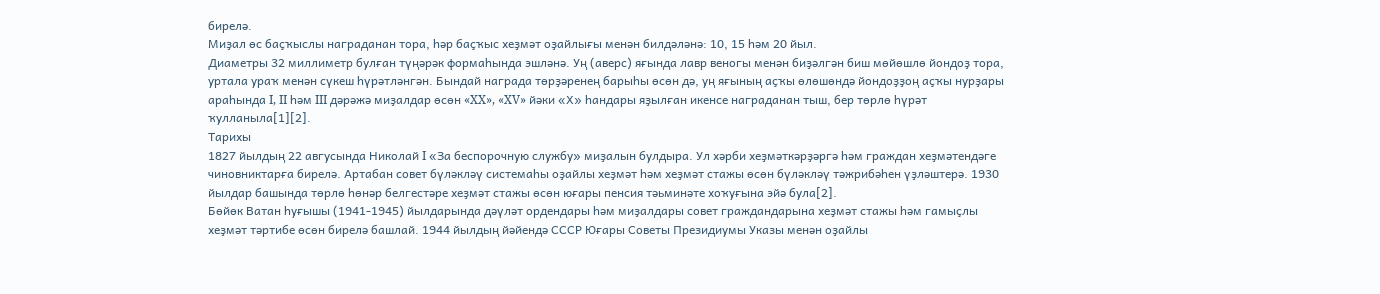бирелә.
Миҙал өс баҫҡыслы награданан тора, һәр баҫҡыс хеҙмәт оҙайлығы менән билдәләнә: 10, 15 һәм 20 йыл.
Диаметры 32 миллиметр булған түңәрәк формаһында эшләнә. Уң (аверс) яғында лавр веногы менән биҙәлгән биш мөйөшлө йондоҙ тора, уртала ураҡ менән сүкеш һүрәтләнгән. Бындай награда төрҙәренең барыһы өсөн дә, уң яғының аҫҡы өлөшөндә йондоҙҙоң аҫҡы нурҙары араһында I, II һәм III дәрәжә миҙалдар өсөн «XX», «XV» йәки «Х» һандары яҙылған икенсе награданан тыш, бер төрлө һүрәт ҡулланыла[1][2].
Тарихы
1827 йылдың 22 авгусында Николай I «За беспорочную службу» миҙалын булдыра. Ул хәрби хеҙмәткәрҙәргә һәм граждан хеҙмәтендәге чиновниктарға бирелә. Артабан совет бүләкләү системаһы оҙайлы хеҙмәт һәм хеҙмәт стажы өсөн бүләкләү тәжрибәһен үҙләштерә. 1930 йылдар башында төрлө һөнәр белгестәре хеҙмәт стажы өсөн юғары пенсия тәьминәте хоҡуғына эйә була[2].
Бөйөк Ватан һуғышы (1941-1945) йылдарында дәүләт ордендары һәм миҙалдары совет граждандарына хеҙмәт стажы һәм гамыҫлы хеҙмәт тәртибе өсөн бирелә башлай. 1944 йылдың йәйендә СССР Юғары Советы Президиумы Указы менән оҙайлы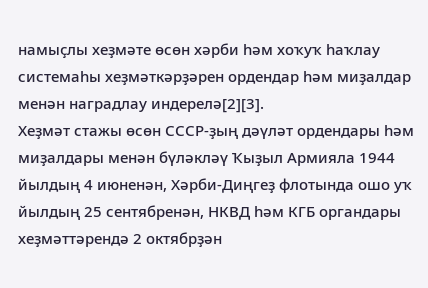намыҫлы хеҙмәте өсөн хәрби һәм хоҡуҡ һаҡлау системаһы хеҙмәткәрҙәрен ордендар һәм миҙалдар менән наградлау индерелә[2][3].
Хеҙмәт стажы өсөн СССР-ҙың дәүләт ордендары һәм миҙалдары менән бүләкләү Ҡыҙыл Армияла 1944 йылдың 4 июненән, Хәрби-Диңгеҙ флотында ошо уҡ йылдың 25 сентябренән, НКВД һәм КГБ органдары хеҙмәттәрендә 2 октябрҙән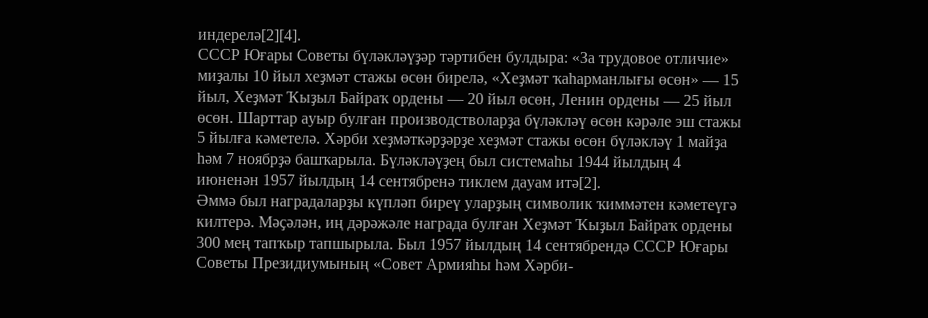индерелә[2][4].
СССР Юғары Советы бүләкләүҙәр тәртибен булдыра: «За трудовое отличие» миҙалы 10 йыл хеҙмәт стажы өсөн бирелә, «Хеҙмәт ҡаһарманлығы өсөн» — 15 йыл, Хеҙмәт Ҡыҙыл Байраҡ ордены — 20 йыл өсөн, Ленин ордены — 25 йыл өсөн. Шарттар ауыр булған производстволарҙа бүләкләү өсөн кәрәле эш стажы 5 йылға кәметелә. Хәрби хеҙмәткәрҙәрҙе хеҙмәт стажы өсөн бүләкләү 1 майҙа һәм 7 ноябрҙә башҡарыла. Бүләкләүҙең был системаһы 1944 йылдың 4 июненән 1957 йылдың 14 сентябренә тиклем дауам итә[2].
Әммә был наградаларҙы күпләп биреү уларҙың символик ҡиммәтен кәметеүгә килтерә. Мәҫәлән, иң дәрәжәле награда булған Хеҙмәт Ҡыҙыл Байраҡ ордены 300 мең тапҡыр тапшырыла. Был 1957 йылдың 14 сентябрендә СССР Юғары Советы Президиумының «Совет Армияһы һәм Хәрби-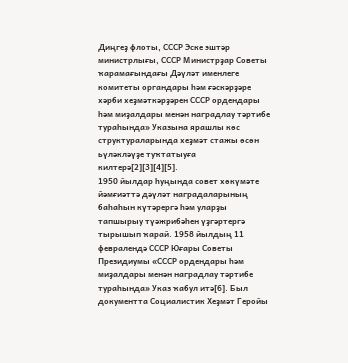Диңгеҙ флоты, СССР Эске эштәр министрлығы, СССР Министрҙар Советы ҡарамағындағы Дәүләт именлеге комитеты органдары һәм ғәскәрҙәре хәрби хеҙмәткәрҙәрен СССР ордендары һәм миҙалдары менән наградлау тәртибе тураһында» Указына ярашлы көс структураларында хеҙмәт стажы өсөн ьүләкләүҙе туҡтатыуға килтерә[2][3][4][5].
1950 йылдар һуңында совет хөкүмәте йәмғиәттә дәүләт наградаларының баһаһын күтәрергә һәм уларҙы тапшырыу түәжрибәһен үҙгәртергә тырышып ҡарай. 1958 йылдың 11 февралендә СССР Юғары Советы Президиумы «СССР ордендары һәм миҙалдары менән наградлау тәртибе тураһында» Указ ҡабул итә[6]. Был документта Социалистик Хеҙмәт Геройы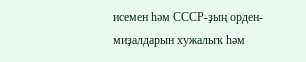исемен һәм СССР-ҙың орден-миҙалдарын хужалыҡ һәм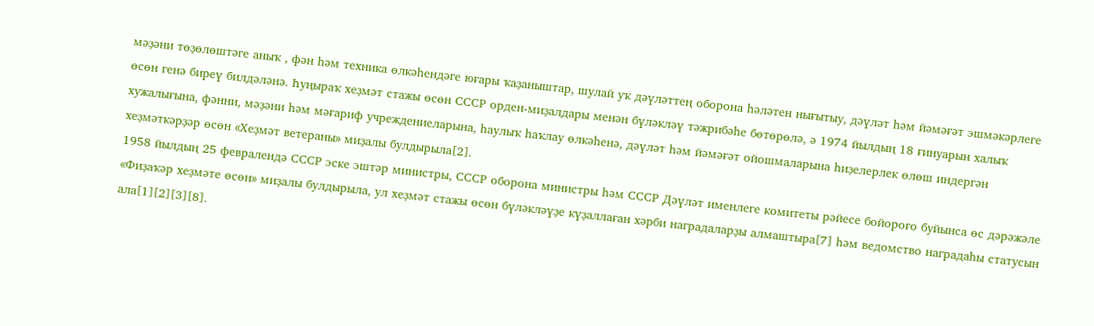мәҙәни төҙөлөштәге аныҡ , фән һәм техника өлкәһендәге юғары ҡаҙаныштар, шулай уҡ дәүләттең оборона һәләтен нығытыу, дәүләт һәм йәмәғәт эшмәкәрлеге өсөн генә биреү билдәләнә. Һуңыраҡ хеҙмәт стажы өсөн СССР орден-миҙалдары менән бүләкләү тәжрибәһе бөтөрөлә, ә 1974 йылдың 18 ғинуарын халыҡ хужалығына, фәнни, мәҙәни һәм мәғариф учреждениеларына, һаулыҡ һаҡлау өлкәһенә, дәүләт һәм йәмәғәт ойошмаларына һиҙелерлек өлөш индергән хеҙмәткәрҙәр өсөн «Хеҙмәт ветераны» миҙалы булдырыла[2].
1958 йылдың 25 февралендә СССР эске эштәр министры, СССР оборона министры һәм СССР Дәүләт именлеге комитеты рәйесе бойороғо буйынса өс дәрәжәле «Фиҙаҡәр хеҙмәте өсөн» миҙалы булдырыла, ул хеҙмәт стажы өсөн бүләкләүҙе күҙаллаған хәрби наградаларҙы алмаштыра[7] һәм ведомство наградаһы статусын ала[1][2][3][8].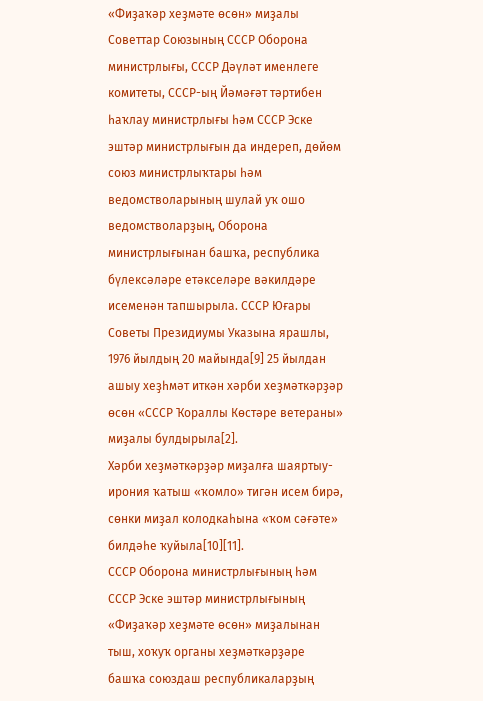«Фиҙаҡәр хеҙмәте өсөн» миҙалы Советтар Союзының СССР Оборона министрлығы, СССР Дәүләт именлеге комитеты, СССР-ың Йәмәғәт тәртибен һаҡлау министрлығы һәм СССР Эске эштәр министрлығын да индереп, дөйөм союз министрлыҡтары һәм ведомстволарының шулай уҡ ошо ведомстволарҙың, Оборона министрлығынан башҡа, республика бүлексәләре етәкселәре вәкилдәре исеменән тапшырыла. СССР Юғары Советы Президиумы Указына ярашлы, 1976 йылдың 20 майында[9] 25 йылдан ашыу хеҙһмәт иткән хәрби хеҙмәткәрҙәр өсөн «СССР Ҡораллы Көстәре ветераны» миҙалы булдырыла[2].
Хәрби хеҙмәткәрҙәр миҙалға шаяртыу-ирония ҡатыш «ҡомло» тигән исем бирә, сөнки миҙал колодкаһына «ҡом сәғәте» билдәһе ҡуйыла[10][11].
СССР Оборона министрлығының һәм СССР Эске эштәр министрлығының «Фиҙаҡәр хеҙмәте өсөн» миҙалынан тыш, хоҡуҡ органы хеҙмәткәрҙәре башҡа союздаш республикаларҙың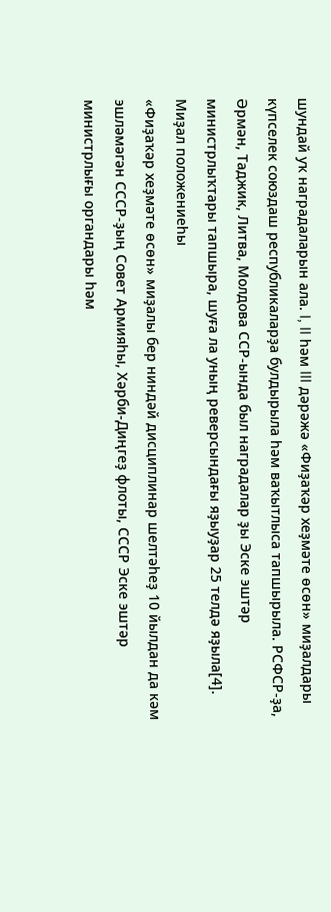шундай уҡ наградаларын ала. I, II һәм III дәрәжә «Фиҙаҡәр хеҙмәте өсөн» миҙалдары күпселек союздаш республикаларҙа булдырыла һәм ваҡытлыса тапшырыла. РСФСР-ҙа, Әрмән, Таджик, Литва, Молдова ССР-ында был наградалар ҙы Эске эштәр министрлыҡтары тапшыра, шуға ла уның реверсындағы яҙыуҙар 25 телдә яҙыла[4].
Миҙал положениеһы
«Фиҙаҡәр хеҙмәте өсөн» миҙалы бер ниндәй дисциплинар шелтәһеҙ 10 йылдан да кәм эшләмәгән СССР-ҙың Совет Армияһы, Хәрби-Диңгеҙ флоты, СССР Эске эштәр министрлығы органдары һәм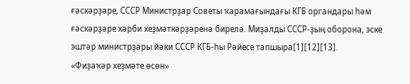ғәскәрҙәре, СССР Министрҙар Советы ҡарамағындағы КГБ органдары һәм ғәскәрҙәре хәрби хеҙмәткәрҙәренә бирелә. Миҙалды СССР-ҙың оборона, эске эштәр министрҙары йәки СССР КГБ-һы Рәйесе тапшыра[1][12][13].
«Фиҙаҡәр хеҙмәте өсөн»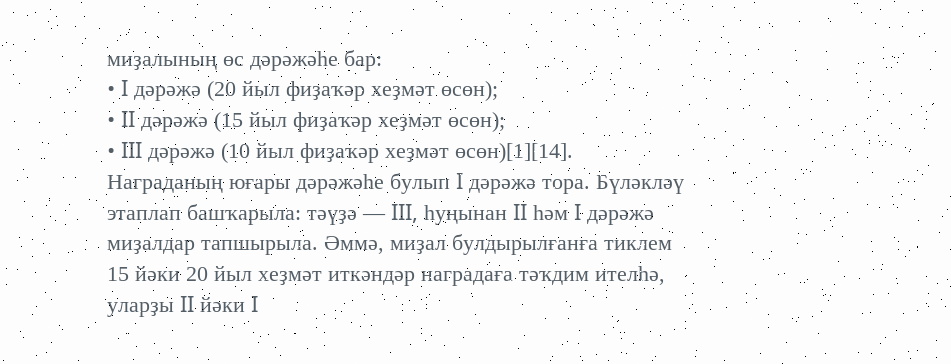миҙалының өс дәрәжәһе бар:
• I дәрәжә (20 йыл фиҙаҡәр хеҙмәт өсөн);
• II дәрәжә (15 йыл фиҙаҡәр хеҙмәт өсөн);
• III дәрәжә (10 йыл фиҙаҡәр хеҙмәт өсөн)[1][14].
Награданың юғары дәрәжәһе булып I дәрәжә тора. Бүләкләү этаплап башҡарыла: тәүҙә — III, һуңынан II һәм I дәрәжә миҙалдар тапшырыла. Әммә, миҙал булдырылғанға тиклем 15 йәки 20 йыл хеҙмәт иткәндәр наградаға тәҡдим ителһә, уларҙы II йәки I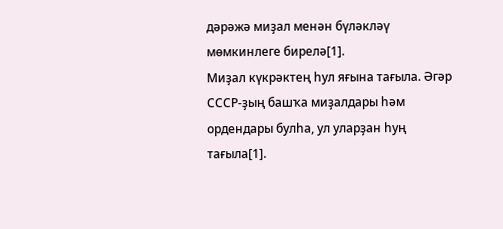дәрәжә миҙал менән бүләкләү мөмкинлеге бирелә[1].
Миҙал күкрәктең һул яғына тағыла. Әгәр СССР-ҙың башҡа миҙалдары һәм ордендары булһа, ул уларҙан һуң тағыла[1].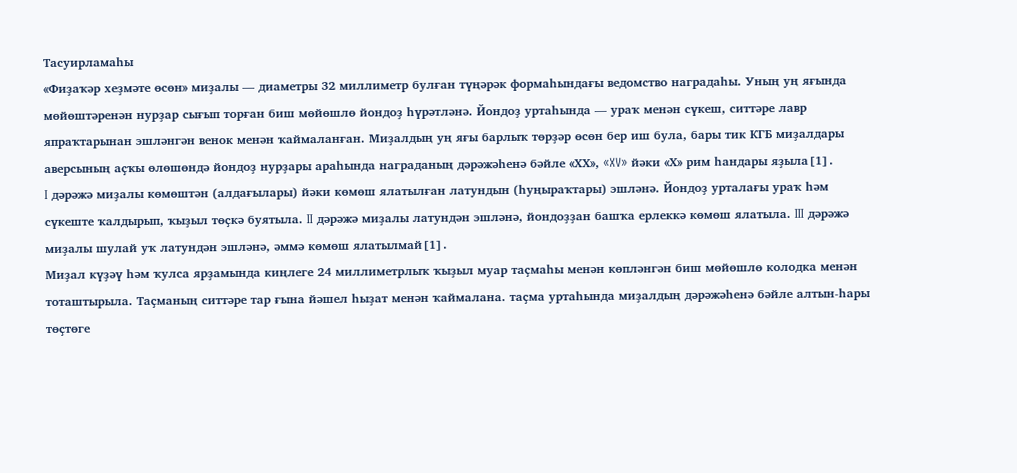Тасуирламаһы
«Фиҙаҡәр хеҙмәте өсөн» миҙалы — диаметры 32 миллиметр булған түңәрәк формаһындағы ведомство наградаһы. Уның уң яғында мөйөштәренән нурҙар сығып торған биш мөйөшлө йондоҙ һүрәтләнә. Йондоҙ уртаһында — ураҡ менән сүкеш, ситтәре лавр япраҡтарынан эшләнгән венок менән ҡаймаланған. Миҙалдың уң яғы барлыҡ төрҙәр өсөн бер иш була, бары тик КГБ миҙалдары аверсының аҫҡы өлөшөндә йондоҙ нурҙары араһында награданың дәрәжәһенә бәйле «ХХ», «XV» йәки «Х» рим һандары яҙыла[1].
I дәрәжә миҙалы көмөштән (алдағылары) йәки көмөш ялатылған латундын (һуңыраҡтары) эшләнә. Йондоҙ урталағы ураҡ һәм сүкеште ҡалдырып, ҡыҙыл төҫкә буятыла. II дәрәжә миҙалы латундән эшләнә, йондоҙҙан башҡа ерлеккә көмөш ялатыла. III дәрәжә миҙалы шулай уҡ латундән эшләнә, әммә көмөш ялатылмай[1].
Миҙал күҙәү һәм ҡулса ярҙамында киңлеге 24 миллиметрлыҡ ҡыҙыл муар таҫмаһы менән көпләнгән биш мөйөшлө колодка менән тоташтырыла. Таҫманың ситтәре тар ғына йәшел һыҙат менән ҡаймалана. таҫма уртаһында миҙалдың дәрәжәһенә бәйле алтын-һары төҫтөге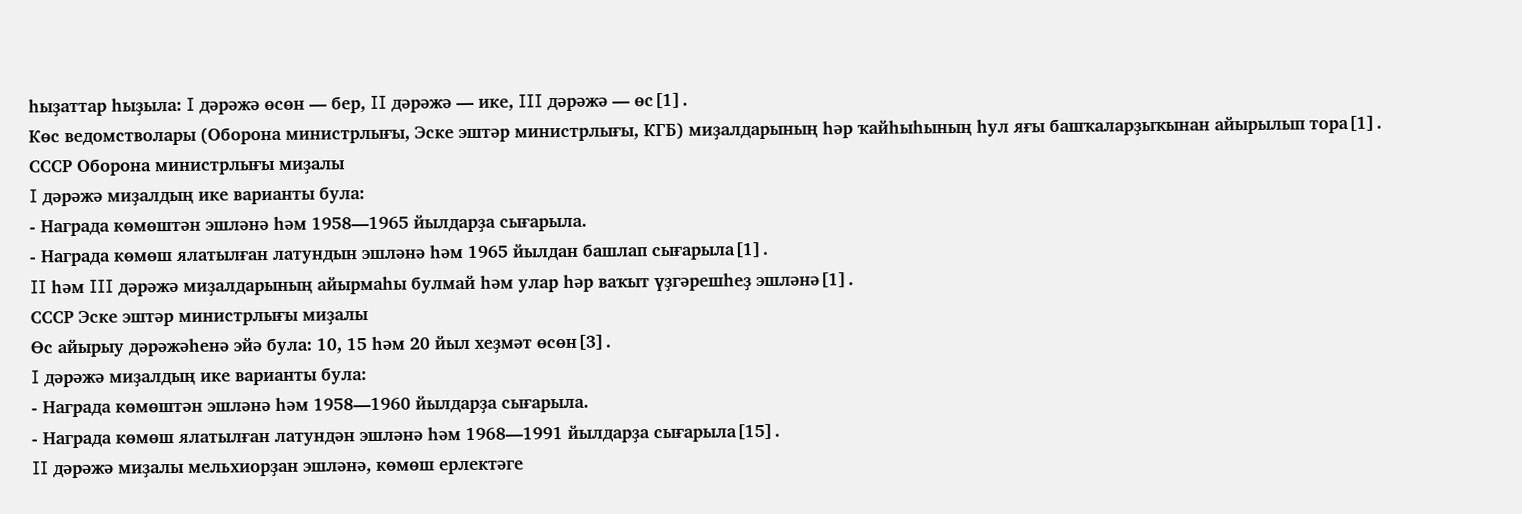һыҙаттар һыҙыла: I дәрәжә өсөн — бер, II дәрәжә — ике, III дәрәжә — өс[1].
Көс ведомстволары (Оборона министрлығы, Эске эштәр министрлығы, КГБ) миҙалдарының һәр ҡайһыһының һул яғы башҡаларҙыҡынан айырылып тора[1].
СССР Оборона министрлығы миҙалы
I дәрәжә миҙалдың ике варианты була:
- Награда көмөштән эшләнә һәм 1958—1965 йылдарҙа сығарыла.
- Награда көмөш ялатылған латундын эшләнә һәм 1965 йылдан башлап сығарыла[1].
II һәм III дәрәжә миҙалдарының айырмаһы булмай һәм улар һәр ваҡыт үҙгәрешһеҙ эшләнә[1].
СССР Эске эштәр министрлығы миҙалы
Өс айырыу дәрәжәһенә эйә була: 10, 15 һәм 20 йыл хеҙмәт өсөн[3].
I дәрәжә миҙалдың ике варианты була:
- Награда көмөштән эшләнә һәм 1958—1960 йылдарҙа сығарыла.
- Награда көмөш ялатылған латундән эшләнә һәм 1968—1991 йылдарҙа сығарыла[15].
II дәрәжә миҙалы мельхиорҙан эшләнә, көмөш ерлектәге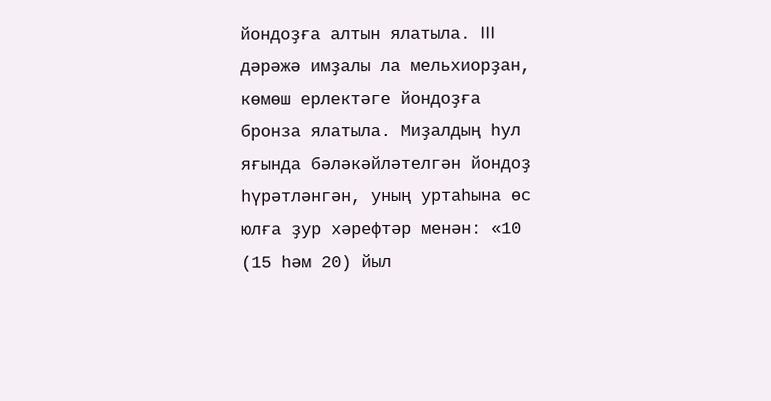йондоҙға алтын ялатыла. III дәрәжә имҙалы ла мельхиорҙан, көмөш ерлектәге йондоҙға бронза ялатыла. Миҙалдың һул яғында бәләкәйләтелгән йондоҙ һүрәтләнгән, уның уртаһына өс юлға ҙур хәрефтәр менән: «10 (15 һәм 20) йыл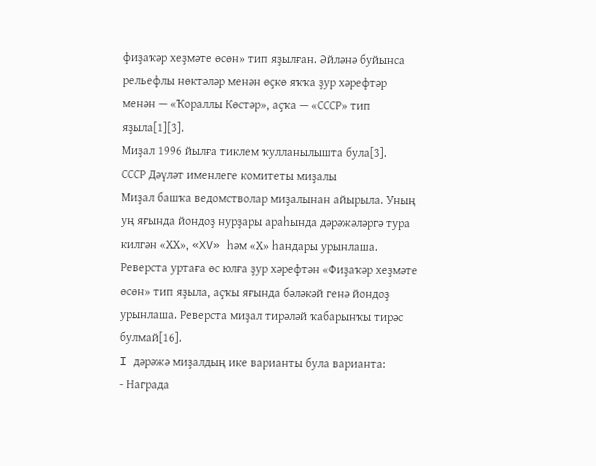фиҙаҡәр хеҙмәте өсөн» тип яҙылған. Әйләнә буйынса рельефлы нөктәләр менән өҫкө яҡҡа ҙур хәрефтәр менән — «Ҡораллы Көстәр», аҫҡа — «СССР» тип яҙыла[1][3].
Миҙал 1996 йылға тиклем ҡулланылышта була[3].
СССР Дәүләт именлеге комитеты миҙалы
Миҙал башҡа ведомстволар миҙалынан айырыла. Уның уң яғында йондоҙ нурҙары араһында дәрәжәләргә тура килгән «ХХ», «XV» һәм «Х» һандары урынлаша. Реверста уртаға өс юлға ҙур хәрефтән «Фиҙаҡәр хеҙмәте өсөн» тип яҙыла, аҫҡы яғында бәләкәй генә йондоҙ урынлаша. Реверста миҙал тирәләй ҡабарынҡы тирәс булмай[16].
I дәрәжә миҙалдың ике варианты була варианта:
- Награда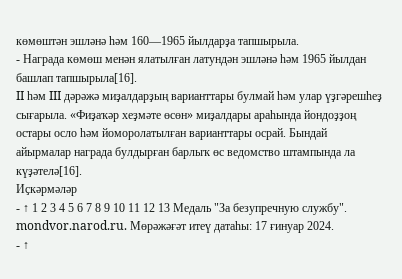көмөштән эшләнә һәм 160—1965 йылдарҙа тапшырыла.
- Награда көмөш менән ялатылған латундән эшләнә һәм 1965 йылдан башлап тапшырыла[16].
II һәм III дәрәжә миҙалдарҙың варианттары булмай һәм улар үҙгәрешһеҙ сығарыла. «Фиҙаҡәр хеҙмәте өсөн» миҙалдары араһында йондоҙҙоң остары осло һәм йоморолатылған варианттары осрай. Бындай айырмалар награда булдырған барлыҡ өс ведомство штампында ла күҙәтелә[16].
Иҫкәрмәләр
- ↑ 1 2 3 4 5 6 7 8 9 10 11 12 13 Медаль "За безупречную службу". mondvor.narod.ru. Мөрәжәғәт итеү датаһы: 17 ғинуар 2024.
- ↑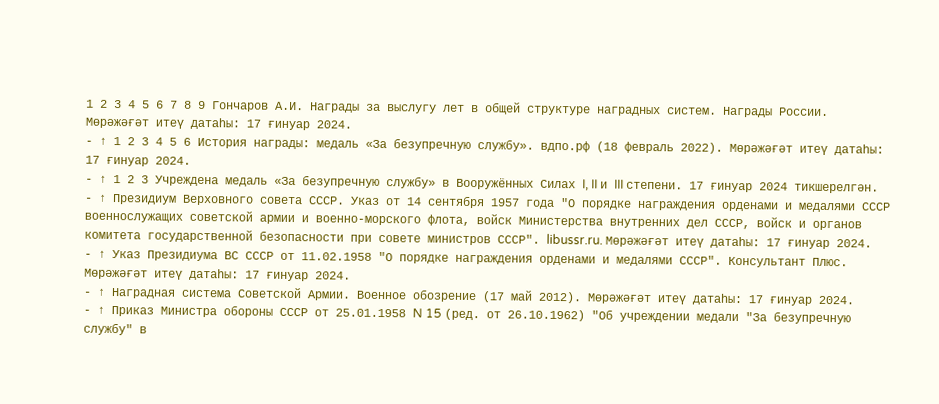1 2 3 4 5 6 7 8 9 Гончаров А.И. Награды за выслугу лет в общей структуре наградных систем. Награды России. Мөрәжәғәт итеү датаһы: 17 ғинуар 2024.
- ↑ 1 2 3 4 5 6 История награды: медаль «За безупречную службу». вдпо.рф (18 февраль 2022). Мөрәжәғәт итеү датаһы: 17 ғинуар 2024.
- ↑ 1 2 3 Учреждена медаль «За безупречную службу» в Вооружённых Силах I, II и III степени. 17 ғинуар 2024 тикшерелгән.
- ↑ Президиум Верховного совета СССР. Указ от 14 сентября 1957 года "О порядке награждения орденами и медалями СССР военнослужащих советской армии и военно-морского флота, войск Министерства внутренних дел СССР, войск и органов комитета государственной безопасности при совете министров СССР". libussr.ru. Мөрәжәғәт итеү датаһы: 17 ғинуар 2024.
- ↑ Указ Президиума ВС СССР от 11.02.1958 "О порядке награждения орденами и медалями СССР". Консультант Плюс. Мөрәжәғәт итеү датаһы: 17 ғинуар 2024.
- ↑ Наградная система Советской Армии. Военное обозрение (17 май 2012). Мөрәжәғәт итеү датаһы: 17 ғинуар 2024.
- ↑ Приказ Министра обороны СССР от 25.01.1958 N 15 (ред. от 26.10.1962) "Об учреждении медали "За безупречную службу" в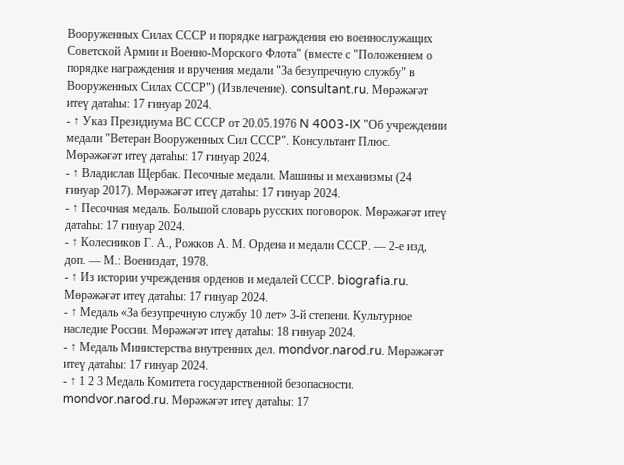Вооруженных Силах СССР и порядке награждения ею военнослужащих Советской Армии и Военно-Морского Флота" (вместе с "Положением о порядке награждения и вручения медали "За безупречную службу" в Вооруженных Силах СССР") (Извлечение). consultant.ru. Мөрәжәғәт итеү датаһы: 17 ғинуар 2024.
- ↑ Указ Президиума ВС СССР от 20.05.1976 N 4003-IX "Об учреждении медали "Ветеран Вооруженных Сил СССР". Консультант Плюс. Мөрәжәғәт итеү датаһы: 17 ғинуар 2024.
- ↑ Владислав Щербак. Песочные медали. Машины и механизмы (24 ғинуар 2017). Мөрәжәғәт итеү датаһы: 17 ғинуар 2024.
- ↑ Песочная медаль. Большой словарь русских поговорок. Мөрәжәғәт итеү датаһы: 17 ғинуар 2024.
- ↑ Колесников Г. А., Рожков А. М. Ордена и медали СССР. — 2-е изд, доп. — М.: Воениздат, 1978.
- ↑ Из истории учреждения орденов и медалей СССР. biografia.ru. Мөрәжәғәт итеү датаһы: 17 ғинуар 2024.
- ↑ Медаль «За безупречную службу 10 лет» 3-й степени. Культурное наследие России. Мөрәжәғәт итеү датаһы: 18 ғинуар 2024.
- ↑ Медаль Министерства внутренних дел. mondvor.narod.ru. Мөрәжәғәт итеү датаһы: 17 ғинуар 2024.
- ↑ 1 2 3 Медаль Комитета государственной безопасности. mondvor.narod.ru. Мөрәжәғәт итеү датаһы: 17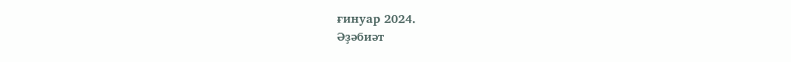ғинуар 2024.
Әҙәбиәт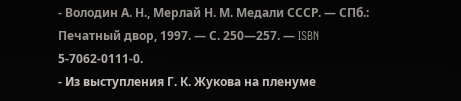- Володин А. Н., Мерлай Н. М. Медали СССР. — СПб.: Печатный двор, 1997. — С. 250—257. — ISBN 5-7062-0111-0.
- Из выступления Г. К. Жукова на пленуме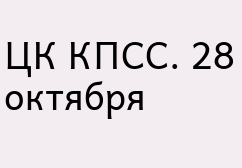ЦК КПСС. 28 октября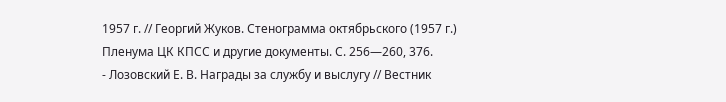1957 г. // Георгий Жуков. Стенограмма октябрьского (1957 г.) Пленума ЦК КПСС и другие документы. С. 256—260, 376.
- Лозовский Е. В. Награды за службу и выслугу // Вестник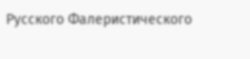Русского Фалеристического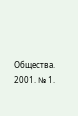Общества. 2001. № 1.